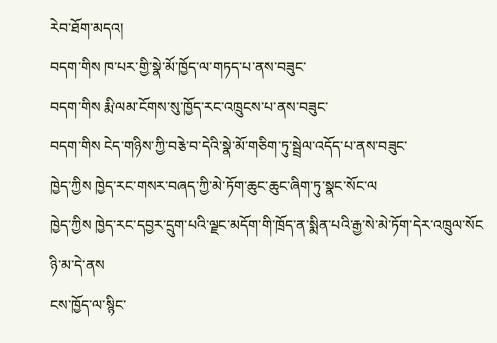རེབ་ཐོག་མདའ།
བདག་གིས ཁ་པར་གྱི་སྣེ་མོ་ཁྱོད་ལ་གཏད་པ་ནས་བཟུང་
བདག་གིས རྨི་ལམ་ངོགས་སུ་ཁྱོད་རང་འཁྲུངས་པ་ནས་བཟུང་
བདག་གིས ངེད་གཉིས་ཀྱི་བརྕེ་བ་དེའི་སྣེ་མོ་གཅིག་ཏུ་སྦྲེལ་འདོད་པ་ནས་བཟུང་
ཁྱེད་ཀྱིས ཁྱེད་རང་གསར་བཞད་ཀྱི་མེ་ཏོག་ཆུང་ཆུང་ཞིག་ཏུ་སྣང་སོང་ལ
ཁྱེད་ཀྱིས ཁྱེད་རང་དབྱར་དྲུག་པའི་ལྗང་མདོག་གི་ཁྲོད་ན་སྨིན་པའི་རྒྱ་སེ་མེ་ཏོག་དེར་འཁྲུལ་སོང
ཉི་མ་དེ་ནས
ངས་ཁྱོད་ལ་སྙིང་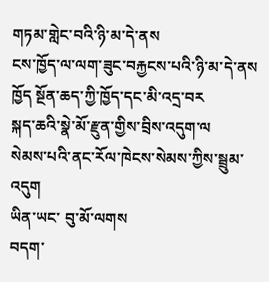གཏམ་གླེང་བའི་ཉི་མ་དེ་ནས
ངས་ཁྱོད་ལ་ལག་ཟུང་བརྐྱངས་པའི་ཉི་མ་དེ་ནས
ཁྱོད སྔོན་ཆད་ཀྱི་ཁྱོད་དང་མི་འདྲ་བར
སྐད་ཆའི་སྣེ་མོ་རྫུན་གྱིས་བྲིས་འདུག་ལ
སེམས་པའི་ནང་རོལ་ཁེངས་སེམས་ཀྱིས་སྦྲུམ་འདུག
ཡིན་ཡང་ བུ་མོ་ལགས
བདག་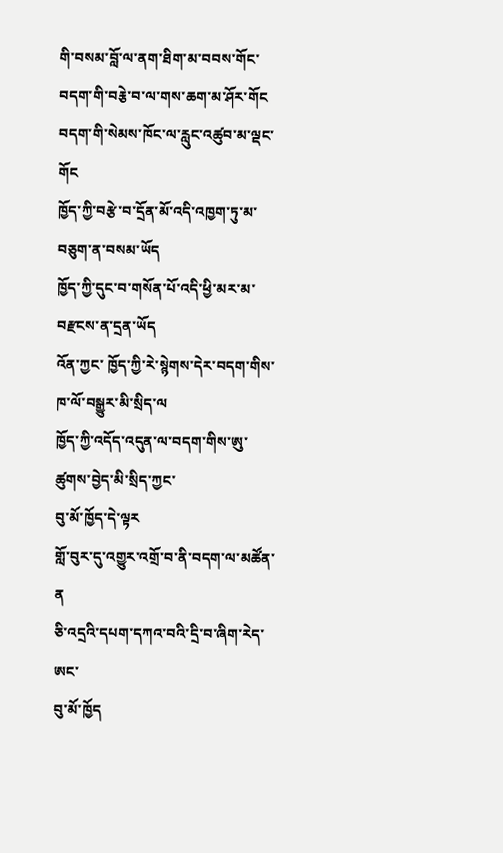གི་བསམ་བློ་ལ་ནག་ཐིག་མ་བབས་གོང་
བདག་གི་བརྕེ་བ་ལ་གས་ཆག་མ་ཤོར་གོང
བདག་གི་སེམས་ཁོང་ལ་རླུང་འཚུབ་མ་ལྡང་གོང
ཁྱོད་ཀྱི་བརྩེ་བ་དྲོན་མོ་འདི་འཁྱག་ཏུ་མ་བཅུག་ན་བསམ་ཡོད
ཁྱོད་ཀྱི་དུང་བ་གསོན་པོ་འདི་ཕྱི་མར་མ་བརྫངས་ན་དྲན་ཡོད
འོན་ཀྱང་ ཁྱོད་ཀྱི་རེ་སྙེགས་དེར་བདག་གིས་ཁ་ལོ་བསྒྱུར་མི་སྲིད་ལ
ཁྱོད་ཀྱི་འདོད་འདུན་ལ་བདག་གིས་ཨུ་ཚུགས་བྱེད་མི་སྲིད་ཀྱང་
བུ་མོ་ཁྱོད་དེ་ལྟར
གློ་བུར་དུ་འགྱུར་འགྲོ་བ་ནི་བདག་ལ་མཚོན་ན
ཅི་འདྲའི་དཔག་དཀའ་བའི་དྲི་བ་ཞིག་རེད་ཨང་
བུ་མོ་ཁྱོད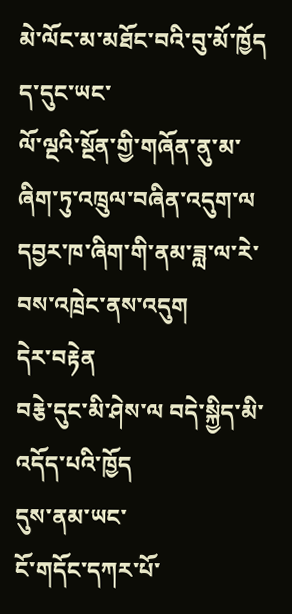མེ་ལོང་མ་མཐོང་བའི་བུ་མོ་ཁྱོད
ད་དུང་ཡང་
ལོ་ལྔའི་སྔོན་གྱི་གཞོན་ནུ་མ་ཞིག་ཏུ་འཁྲུལ་བཞིན་འདུག་ལ
དབྱར་ཁ་ཞིག་གི་ནམ་ཟླ་ལ་རེ་བས་འཁྲེང་ནས་འདུག
དེར་བརྟེན
བརྕེ་དུང་མི་ཤེས་ལ བདེ་སྐྱིད་མི་འདོད་པའི་ཁྱོད
དུས་ནམ་ཡང་
ངོ་གདོང་དཀར་པོ་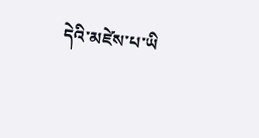དེའི་མཛེས་པ་ཡི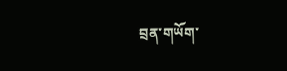བྲན་གཡོག་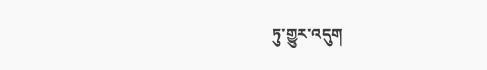ཏུ་གྱུར་འདུག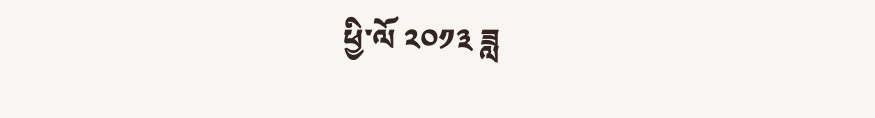ཕྱི་ལོ ༢༠༡༣ ཟླ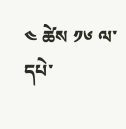༤ ཚེས ༡༦ ལ་དཔེ་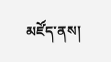མཛོད་ནས།